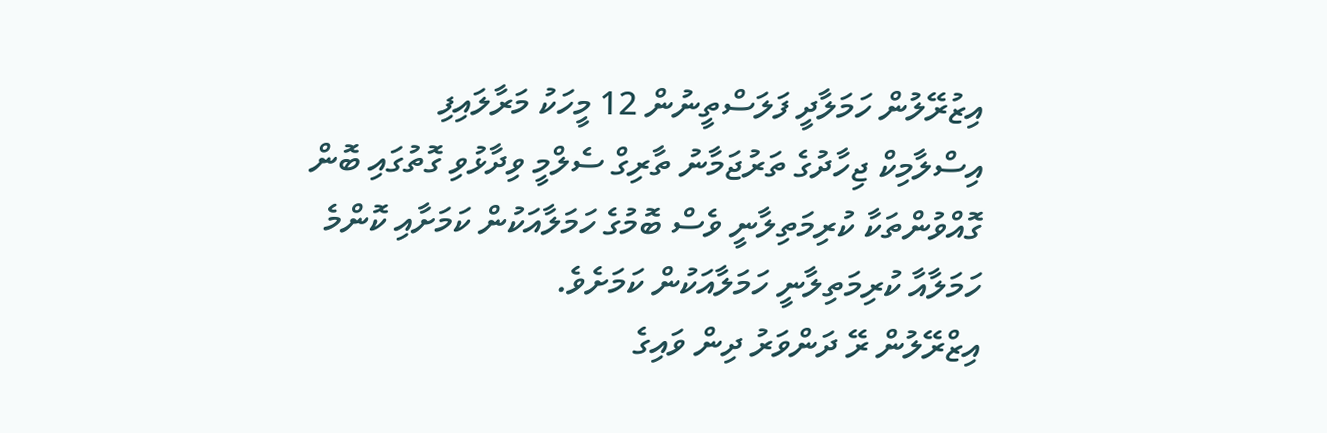އިޒުރޭލުން ހަމަލާދީ ފަލަސްތީނުން 12 މީހަކު މަރާލައިފި
އިސްލާމިކް ޖިހާދުގެ ތަރުޖަމާނު ތާރިގް ސެލްމީ ވިދާޅުވި ގޮތުގައި ބޮން ގޮއްވުންތަކާ ކުރިމަތިލާނީ ވެސް ބޮމުގެ ހަމަލާއަކުން ކަމަށާއި ކޮންމެ ހަމަލާއާ ކުރިމަތިލާނީ ހަމަލާއަކުން ކަމަށެވެ.
އިޒްރޭލުން ރޭ ދަންވަރު ދިން ވައިގެ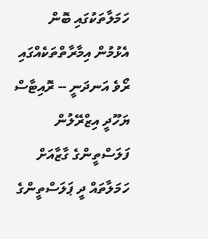ހަމަލާތަކުގައި ބޮން އެޅުމުން އިމާރާތްތަކެއްގައި ރޯވެ އަނދަނީ -- ރޮއިޓާސް
ޔަހޫދީ އިޒްރޭލުން ފަލަސްތީންގެ ގާޒާއަށް ހަމަލާތައް ދީ ޕަލަސްތީންގެ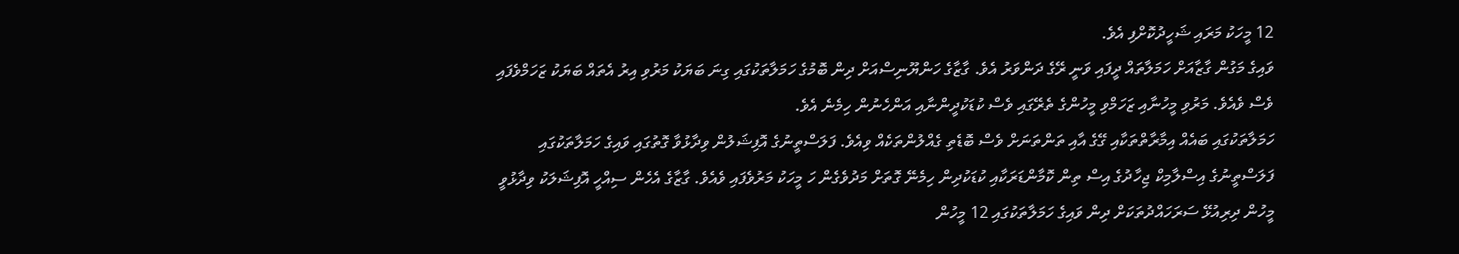12 މީހަކު މަރައި ޝަހީދުކޮށްފި އެވެ.
ވައިގެ މަގުން ގާޒާއަށް ހަމަލާތައް ދީފައި ވަނީ ރޭގެ ދަންވަރު އެވެ. ގާޒާގެ ހަންޔޫނިސްއަށް ދިން ބޮމުގެ ހަމަލާތަކުގައި ގިނަ ބަޔަކު މަރުވި އިރު އެތައް ބަޔަކު ޒަހަމްވެފައި ވެސް ވެއެވެ. މަރުވި މީހުނާއި ޒަހަމްވި މީހުންގެ ތެރޭގައި ވެސް ކުޑަކުދީންނާއި އަންހެނުން ހިމެނެ އެވެ.
ހަމަލާތަކުގައި ބައެއް އިމާރާތްތަކާއި ގޭގެ އާއި ތަންތަނަށް ވެސް ބޮޑެތި ގެއްލުންތަކެއް ވިއެވެ. ފަލަސްތީނުގެ އޮފިޝަލުން ވިދާޅުވާ ގޮތުގައި ވައިގެ ހަމަލާތަކުގައި ފަލަސްތީނުގެ އިސްލާމިކް ޖިހާދުގެ އިސް ތިން ކޮމާންޑަރަކާއި ކުޑަކުދިން ހިމެނޭ ގޮތަށް މަދުވެގެން ހަ މީހަކު މަރުވެފައި ވެއެވެ. ގާޒާގެ އެހެން ސިއްހީ އޮފިޝަލަކު ވިދާޅުވީ މީހުން ދިރިއުޅޭ ސަރަހައްދުތަކަށް ދިން ވައިގެ ހަމަލާތަކުގައި 12 މީހުން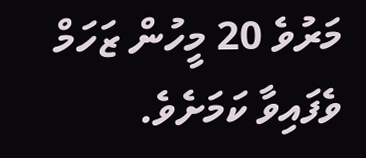މަރުވެ 20 މީހުން ޒަހަމް ވެފައިވާ ކަމަށެވެ.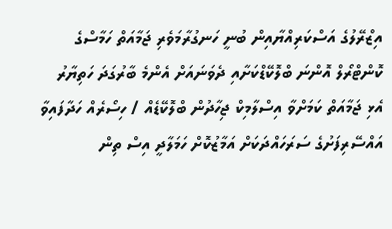އިޒްރޭލުގެ އަސްކަރިއްޔާއިން ބުނީ ހަނގުރާމަވެރި ޖަމާއަތް ހަމާސްގެ ކޮންޓްރޯލް އޮންނަ ބްލޮކޭޑްކަށާއި ދެވަނައަށް އެންމެ ބާރުގަދަ ހަތިޔާރު އެޅި ޖަމާއަތް ކަމަށްވާ އިސްލާމިކް ޖިހާދުން ބްލޮކޭޑެއް / ހިސޯރެއް ހަދާފައިވާ އައްސޭރިފަށުގެ ސަރަހައްދަކަށް އަމާޒުކޮށް ހަމަލާދީ އިސް ތިން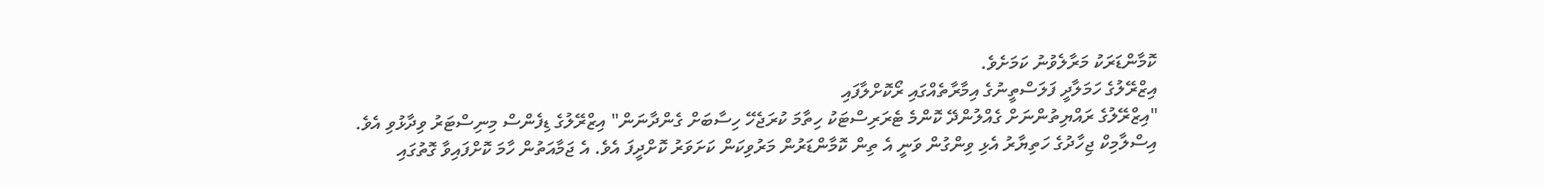ކޮމާންޑަރަކު މަރާލެވުނު ކަމަށެވެ.
އިޒްރޭލުގެ ހަމަލާދީ ފަލަސްތީނުގެ އިމާރާތެއްގައި ރޯކޮށްލާފައި
"އިޒްރޭލުގެ ރައްޔިތުންނަށް ގެއްލުންދޭ ކޮންމެ ޓެރަރިސްޓަކު ހިތާމަ ކުރަޖެހޭ ހިސާބަށް ގެންދާނަން" އިޒްރޭލުގެ ޑިފެންސް މިނިސްޓަރު ވިދާޅުވި އެވެ.
އިސްލާމިކް ޖިހާދުގެ ހަތިޔާރު އެޅި ވިންގުން ވަނީ އެ ތިން ކޮމާންޑަރުން މަރުވިކަން ކަށަވަރު ކޮށްދީފަ އެވެ. އެ ޖަމާއަތުން ހާމަ ކޮށްފައިވާ ގޮތުގައި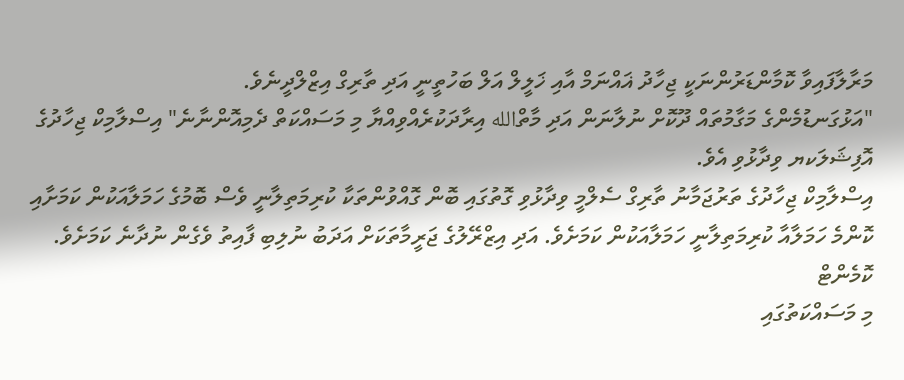މަރާލާފައިވާ ކޮމާންޑަރުންނަކީ ޖިހާދު ޣައްނަމް އާއި ޚަލީލް އަލް ބަހުތީނީ އަދި ތާރިގް އިޒްލްދީނެވެ.
"އަޅުގަނޑުމެންގެ މަގާމުތައް ދޫކޮށް ނުލާނަން އަދި މާތްالله އިރާދަކުރެއްވިއްޔާ މި މަސައްކަތް ދެމިއޮންނާނެ" އިސްލާމިކް ޖިހާދުގެ އޮފިޝަލަކޔ ވިދާޅުވި އެވެ.
އިސްލާމިކް ޖިހާދުގެ ތަރުޖަމާނު ތާރިގް ސެލްމީ ވިދާޅުވި ގޮތުގައި ބޮން ގޮއްވުންތަކާ ކުރިމަތިލާނީ ވެސް ބޮމުގެ ހަމަލާއަކުން ކަމަށާއި ކޮންމެ ހަމަލާއާ ކުރިމަތިލާނީ ހަމަލާއަކުން ކަމަށެވެ. އަދި އިޒްރޭލުގެ ޖަރީމާތަކަށް އަދަބު ނުލިބި ފާއިތު ވެގެން ނުދާނެ ކަމަށެވެ.
ކޮމެންޓް
މި މަސައްކަތުގައި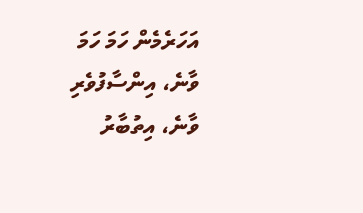އަހަރެމެން ހަމަ ހަމަ ވާނެ، އިންސާފުވެރި ވާނެ، އިތުބާރު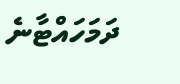ދަމަހައްޓާނެ